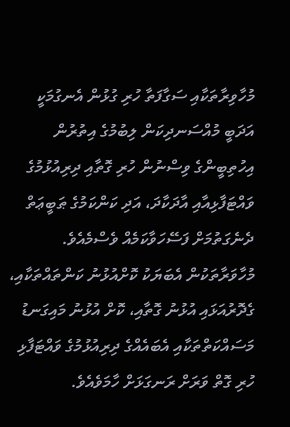މުހާވިރާތަކާއި ސަގާފަތާ ހުރި ގުޅުން އެނގުމަކީ އަދަބީ މުއްސަނދިކަން ލިބުމުގެ އިތުރުން އިހުތިބީންގެ ވިސްނުން ހުރި ގޮތާއި ދިރިއުޅުމުގެ ވައްޓަފާޅިއާއި އާދަކާދަ، އަދި ކަންކަމުގެ ޠަބީޢަތް ދެނެގަތުމަށް ފަސޭހަވާކަމެއް ވެސްމެއެވެ. މުހާވަރާތަކުން އެބަޔަކު ކޮށްއުޅުނު ކަންތައްތަކާއި، ގެދޮރުއަޅައި އުޅުނު ގޮތާއި، ކޮށް އުޅުނު މައިގަނޑު މަސައްކަތްތަކާއި އެބައެއްގެ ދިރިއުޅުމުގެ ވައްޓަފާޅި ހުރި ގޮތް ވަރަށް ރަނގަޅަށް ހާމަވެއެވެ.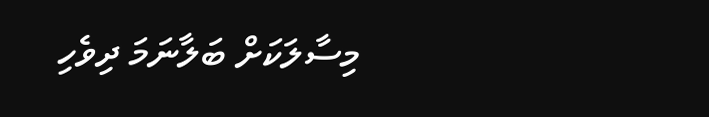މިސާލަކަށް ބަލާނަމަ ދިވެހި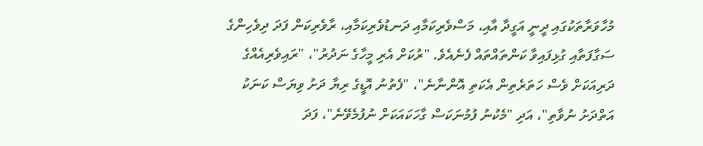މުހާވަރާތަކުގައި ދީނީ އަގީދާ އާއި، މަސްވެރިކަމާއި ދަނޑުވެރިކަމާއި، ރާވެރިކަން ފަދަ ދިވެހިންގެ ސަގާފަތާއި ގުޅިފައިވާ ކަންތައްތައް ފެނެއެވެ. "ރުކަށް އެރި މީހާގެ ނަދުރު"، "ރައިވެރިއެއްގެ ދަރިއަކަށް ވެސް ހަތަރެތިން އެކަތި އޮންނާނެ"، "ފެތުނު އޮޑީގެ ރިޔާ ދަށު ވިޔަސް ކަނަކު އަތްދަށު ނުވާތި"، އަދި "މެކުނު ފުމުނަކަސް ގާހަކައަކަށް ނުފުމެވޭނެ"، ފަދަ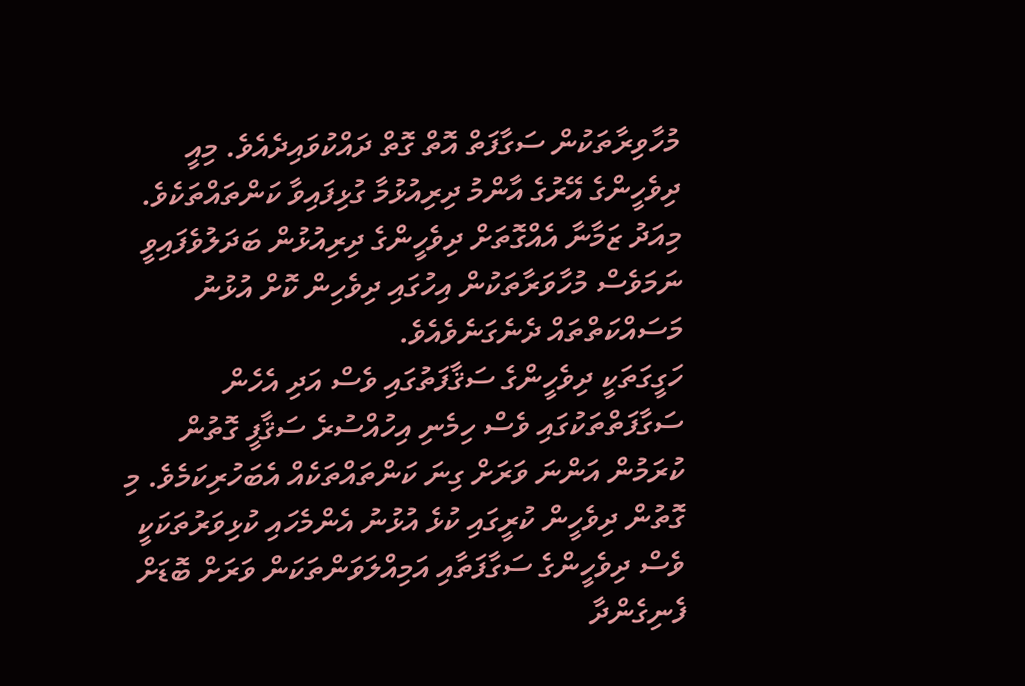މުހާވިރާތަކުން ސަގާފަތް އޮތް ގޮތް ދައްކުވައިދެއެވެ. މިއީ ދިވެހީންގެ އޭރުގެ އާންމު ދިރިއުޅުމާ ގުޅިފައިވާ ކަންތައްތަކެވެ. މިއަދު ޒަމާނާ އެއްގޮތަށް ދިވެހީންގެ ދިރިއުޅުން ބަދަލުވެފައިވީ ނަމަވެސް މުހާވަރާތަކުން އިހުގައި ދިވެހިން ކޮށް އުޅުނު މަސައްކަތްތައް ދެނެގަނެވެއެވެ.
ހަގީގަތަކީ ދިވެހީންގެ ސަޤާފަތުގައި ވެސް އަދި އެހެން ސަގާފަތްތަކުގައި ވެސް ހިމެނި އިހުއްސުރެ ސަޤާފީ ގޮތުން ކުރަމުން އަންނަ ވަރަށް ގިނަ ކަންތައްތަކެއް އެބަހުރިކަމެވެ. މި ގޮތުން ދިވެހީން ކުރީގައި ކުޅެ އުޅުނު އެންމެހައި ކުޅިވަރުތަކަކީ ވެސް ދިވެހީންގެ ސަގާފަތާއި އަމިއްލަވަންތަކަން ވަރަށް ބޮޑަށް ފެނިގެންދާ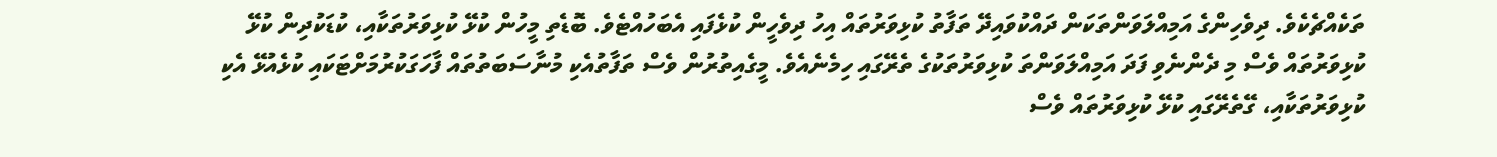ތަކެއްޗެކެވެ. ދިވެހިންގެ އަމިއްލަވަންތަކަން ދައްކުވައިދޭ ތަފާތު ކުޅިވަރުތައް އިހު ދިވެހީން ކުޅެފައި އެބަހުއްޓެވެ. ބޮޑެތި މީހުން ކުޅޭ ކުޅިވަރުތަކާއި، ކުޑަކުދިން ކުޅޭ ކުޅިވަރުތައް ވެސް މި ދެންނެވި ފަދަ އަމިއްލަވަންތަ ކުޅިވަރުތަކުގެ ތެރޭގައި ހިމެނެއެވެ. މީގެއިތުރުން ވެސް ތަފާތުއެކި މުނާސަބަތުތައް ފާހަގަކުރުމަށްޓަކައި ކުޅެއުޅޭ އެކި ކުޅިވަރުތަކާއި، ގޭތެރޭގައި ކުޅޭ ކުޅިވަރުތައް ވެސް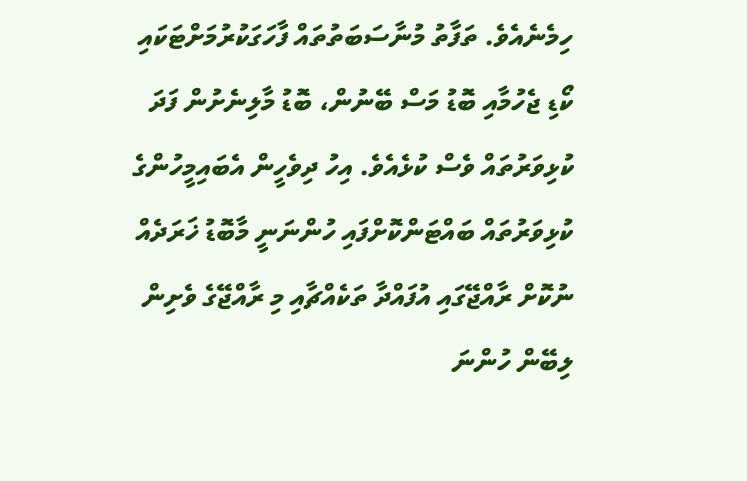ހިމެނެއެވެ. ތަފާތު މުނާސަބަތުތައް ފާހަގަކުރުމަށްޓަކައި ކޯޑި ޖެހުމާއި ބޮޑު މަސް ބޭނުން، ބޮޑު މާލިނެށުން ފަދަ ކުޅިވަރުތައް ވެސް ކުޅެއެވެ. އިހު ދިވެހީން އެބައިމީހުންގެ ކުޅިވަރުތައް ބައްޓަންކޮށްފައި ހުންނަނީ މާބޮޑު ޚަރަދެއް ނުކޮށް ރާއްޖޭގައި އުފައްދާ ތަކެއްޗާއި މި ރާއްޖޭގެ ވެށިން ލިބޭން ހުންނަ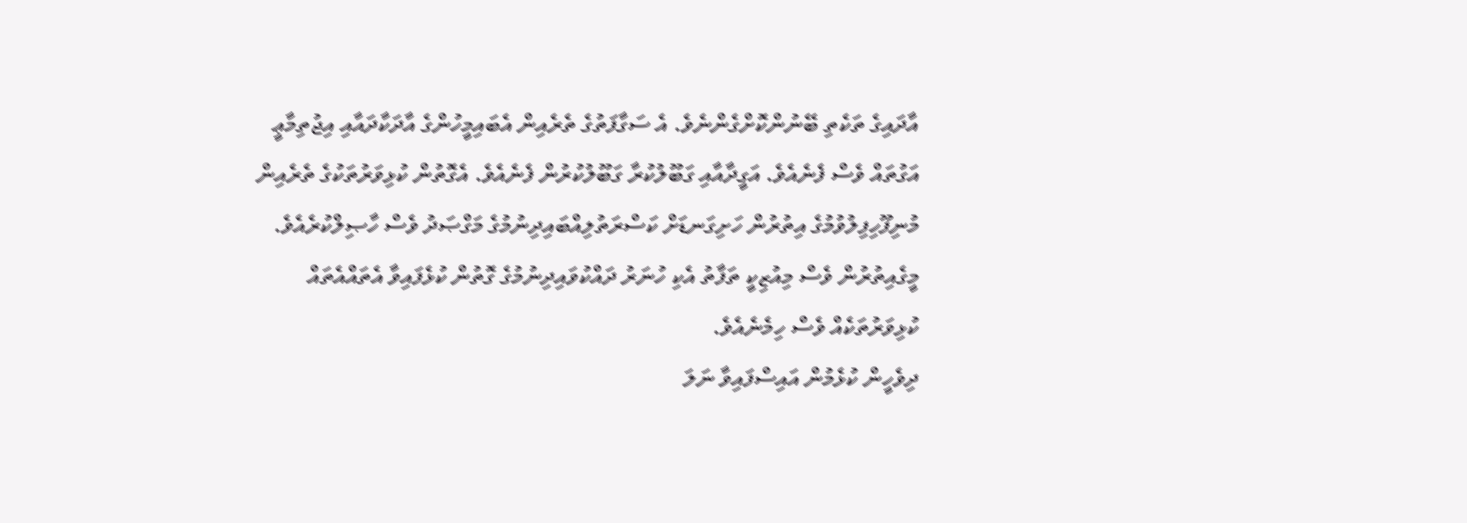އާދައިގެ ތަކެތި ބޭނުންކޮށްގެންނެވެ. އެ ސަގާފަތުގެ ތެރެއިން އެބައިމީހުންގެ އާދަކާދައާއި އިޖުތިމާޢީ އަގުތައް ވެސް ފެނެއެވެ. އަގީދާއާއި ގަބޫލުކުރާ ގަބޫލުކުރުން ފެނެއެވެ. އެގޮތުން ކުޅިވަރުތަކުގެ ތެރެއިން މުނިފޫހިފިލުވުމުގެ އިތުރުން ހަށިގަނޑަށް ކަސްރަތުލިއްބައިދިނުމުގެ މަގްޞަދު ވެސް ހާޞިލްކުރެއެވެ. މީގެއިތުރުން ވެސް މިއުޒިކީ ތަފާތު އެކި ހުނަރު ދައްކުވައިދިނުމުގެ ގޮތުން ކުޅެފައިވާ އެތައްއެތައް ކުޅިވަރުތަކެއް ވެސް ހިމެނެއެވެ.
ދިވެހީން ކުޅެމުން އައިސްފައިވާ ނަލަ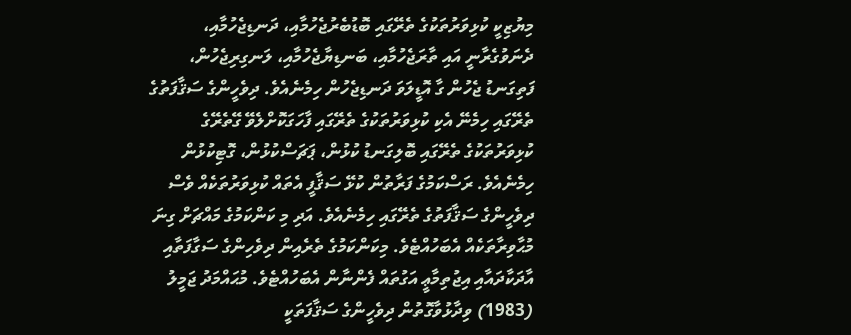މިޔުޒިކީ ކުޅިވަރުތަކުގެ ތެރޭގައި ބޮޑުބެރުޖެހުމާއި، ދަނޑިޖެހުމާއި، ދެނަވުގެރާނީ އައި ތާރަޖެހުމާއި، ބަނޑިޔާޖެހުމާއި، ލަނގިރިޖެހުން، ފަތިގަނޑު ޖެހުން ގާ އޮޑީލަވަ ދަނޑިޖެހުން ހިމެނެއެވެ. ދިވެހީންގެ ސަޤާފަތުގެ ތެރޭގައި ހިމެނޭ އެކި ކުޅިވަރުތަކުގެ ތެރޭގައި ފާހަގަކޮށްލެވޭ ގޭތެރޭގެ ކުޅިވަރުތަކުގެ ތެރޭގައި ބޮލިގަނޑު ކުޅުން، ޕަޗަސްކުޅުން، ގޮޓިކުޅުން ހިމެނެއެވެ. ރަސްކަމުގެ ފަރާތުން ކުޅޭ ސަޤާފީ އެތައް ކުޅިވަރުތަކެއް ވެސް ދިވެހީންގެ ސަޤާފަތުގެ ތެރޭގައި ހިމެނެއެވެ. އަދި މި ކަންކަމުގެ މައްޗަށް ގިނަ މުޙާވިރާތަކެއް އެބަހުއްޓެވެ. މިކަންކަމުގެ ތެރެއިން ދިވެހިންގެ ސަގާފަތާއި އާދަކާދައާއި އިޖުތިމާޢީ އަގުތައް ފެންނާން އެބަހުއްޓެވެ. މުޙައްމަދު ޖަމީލު (1983) ވިދާޅުވާގޮތުން ދިވެހީންގެ ސަޤާފަތަކީ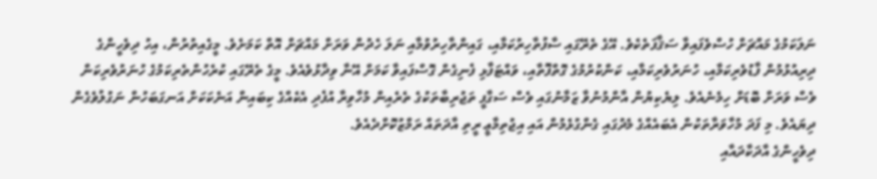ނަލަކަމުގެ މައްޗަށް ހުސްވެފައިވާ ސަޤާފަތެކެވެ. އޭގެ ތެރޭގައި ސާފުތާހިރުކަމާއި، ގައިންތާހިރުވުމާއި ނަލަ ހެދުން ވަރަށް މައްޗަށް އޮތް ކަމަށެވެ. މީގެއިތުރުން، އިހު ދިވެހީންގެ ދިރިއުޅުމުން ފާޑުވެރިކަމާއި، ހުނަރުވެރިކަމާއި، ކަންކުރުމުގެ ގޮތްފޮތާއި، ވައްޓަފާޅި ފެނިގެން ގޮސްފައިވާ ކަމަށް އޭނާ ވިދާޅުވެއެވެ. މީގެ ތެރޭގައި ކުރެހުންތެރިކަމުގެ ހުނަރުވެރިކަން ވެސް ވަރަށް ބޮޑަށް ހިމެނެއެވެ. ލިޔެކިޔުން އާންމުނުވާ ޒަމާނުގައި ވެސް ސަގާފީ ތަޖުރިބާތަކުގެ ތެރެއިން މުހާވިރާ އުފެދި އެކެއްގެ ކިބައިން އަނެކަކަށް އަނގަބަހުން ނަގުލުވެގެން ދިޔައެވެ. މި ފަދަ މުހާވަރާތަކުން އެބައެއްގެ މެދުގައި ގެންގުޅެމުން އައި އިޖުތިމާޢީ ރީތި އާދަތައް ރަމްޒުކޮށްދެއެވެ.
ދިވެހީންގެ އާދަކާދައާއި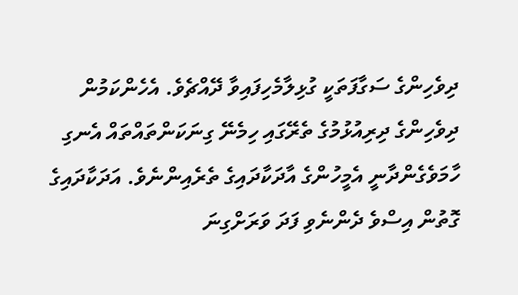ދިވެހިންގެ ސަގާފަތަކީ ގުޅިލާމެހިފައިވާ ދޭއްޗެވެ. އެހެންކަމުން ދިވެހިންގެ ދިރިއުޅުމުގެ ތެރޭގައި ހިމެނޭ ގިނަކަންތައްތައް އެނގި ހާމަވެގެންދާނީ އެމީހުންގެ އާދަކާދައިގެ ތެރެއިންނެވެ. އަދަކާދައިގެ ގޮތުން އިސްވެ ދެންނެވި ފަދަ ވަރަށްގިނަ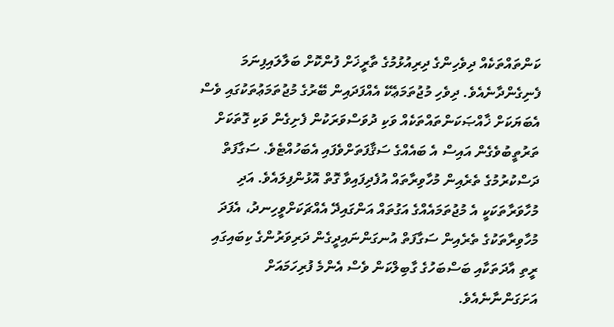ކަންތައްތަކެއް ދިވެހިންގެ ދިރިއުޅުމުގެ ތާރީޚަށް ފުންކޮށް ބަލާލައިފިނަމަ ފެނިގެންދާނެއެވެ. ދިވެހި މުޖުތަމަޢެކޭ އެއްފަދައިން ބޭރުގެ މުޖުތަމަޢުތަކުގައި ވެސް އެބަޔަކަށް ޚާއްޞަކަންތައްތަކެއް ވަކި ދުވަސްވަރަކުން ފެށިގެން ވަކި ގޮތަކަށް ތަރުތީބުވެގެން އައިސް އެ ބައެއްގެ ސަޤާފަތަށްވެފައި އެބަހުއްޓެވެ. ސަގާފަތް ދަސްކުރުމުގެ ތެރެއިން މުހާވިރާތައް އުފެދިފައިވާ ގޮތް އޮޅުންފިލައެވެ. އަދި މުހާވަރާތަކަކީ އެ މުޖުތަމައެއްގެ އަގުތައް އަންގައިދޭ އެއްޗަކަށްވީހިނދު، އެފަދަ މުހާވިރާތަކުގެ ތެރެއިން ސަގާފަތް އުނގަންނައިދީގެން ދަރިވަރުންގެ ކިބައިގައި ރީތި އާދަތަކާއި ބަސްބަހުގެ ގާބިލްކަން ވެސް އެންމެ ފުރިހަމައަށް އަށަގަންނާނެއެވެ.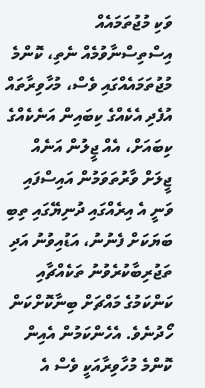ވަކި މުޖުތަމައެއް އިސްތިސްނާވުމެއް ނެތި، ކޮންމެ މުޖުތަމައެއްގައި ވެސް، މުހާވިރާތައް އުފެދި އެކެއްގެ ކިބައިން އަނެކެއްގެ ކިބައަށް، އެއް ޖީލުން އަނެއް ޖީލަށް ވާރުތަވަމުން އައިސްފައި ވަނީ އެ އިރެއްގައި ދުނިޔޭގައި ތިބި ބަޔަކަށް ފެނުނު، އަޑުއިވުނު އަދި ތަޖުރިބާކުރެވުނު ތަކެއްޗާއި ކަންކަމުގެ މައްޗަށް ބިނާކޮށްކަން ހޯދުނެވެ. އެހެންކަމުން އެއިން ކޮންމެ މުހާވިރާއަކީ ވެސް އެ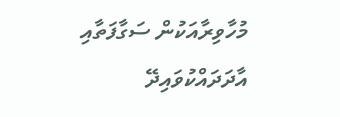މުހާވިރާއަކުން ސަގާފަތާއި އާދަދައްކުވައިދޭ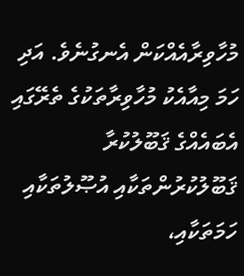މުހާވިރާއެއްކަން އެނގުނެވެ. އަދި ހަމަ މިއާއެކު މުހާވިރާތަކުގެ ތެރޭގައި އެބައެއްގެ ޤަބޫލުކުރާ ޤަބޫލުކުރުންތަކާއި އުޞޫލުތަކާއި ހަމަތަކާއި،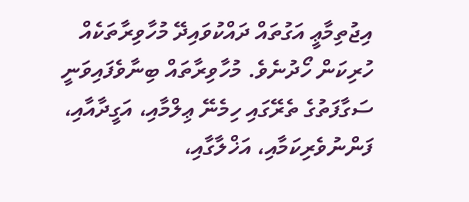އިޖުތިމާޢީ އަގުތައް ދައްކުވައިދޭ މުހާވިރާތަކެއް ހުރިކަން ހޯދުނެވެ. މުހާވިރާތައް ބިނާވެފައިވަނީ ސަގާފަތުގެ ތެރޭގައި ހިމެނޭ ޢިލްމާއި، އަގީދާއާއި، ފަންނުވެރިކަމާއި، އަޚްލާގާއި،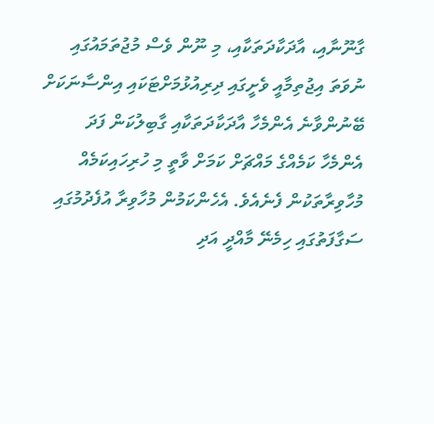ގާނޫނާއި، އާދަކާދަތަކާއި، މި ނޫން ވެސް މުޖުތަމައުގައި ނުވަތަ އިޖުތިމާއީ ވެށީގައި ދިރިއުޅުމަށްޓަކައި އިންސާނަކަށް ބޭނުންވާނެ އެންމެހާ އާދަކާދަތަކާއި ގާބިލުކަން ފަދަ އެންމެހާ ކަމެއްގެ މައްޗަށް ކަމަށް ވާތީ މި ހުރިހައިކަމެއް މުހާވިރާތަކުން ފެނެއެވެ. އެހެންކަމުން މުހާވިރާ އުފެދުމުގައި ސަގާފަތުގައި ހިމެނޭ މާއްދީ އަދި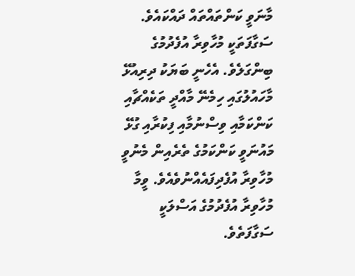މާނަވީ ކަންތައްތައް ދައްކައެވެ. ސަގާފަތަކީ މުހާވިރާ އުފެދުމުގެ ބިންގަލެވެ. އެހެނީ ބަޔަކު ދިރިއުޅޭ މާހައުލުގައި ހިމެނޭ މާއްދީ ތަކެއްޗާއި ކަންކަމާއި ވިސްނުމާއި ފިކުރާއި ގުޅޭ މައުނަވީ ކަންކަމުގެ ތެރެއިން މެނުވީ މުހާވިރާ އުފެދިފައެއްނުވެއެވެ. ވީމާ މުހާވިރާ އުފެދުމުގެ އަސްލަކީ ސަގާފަތެވެ.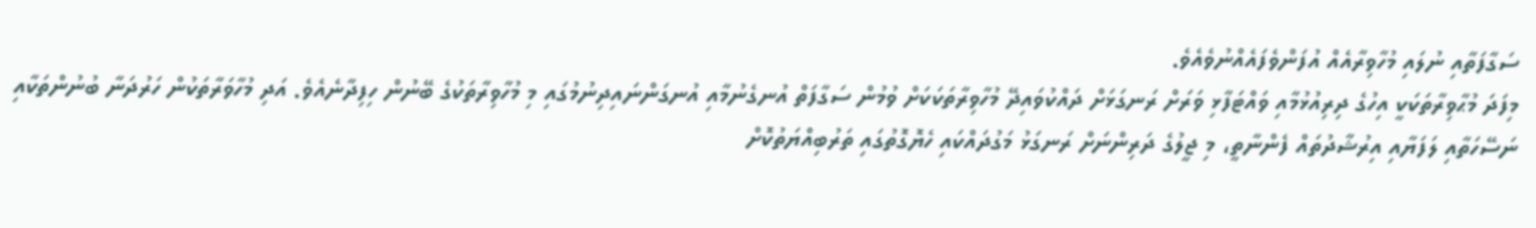ސަގާފަތާއި ނުލައި މުހާވިރާއެއް އުފަންވެފައެއްނުވެއެވެ.
މިފަދަ މުޙާވިރާތަކަކީ އިހުގެ ދިރިއުޅުމާއި ވައްޓަފާޅި ވަރަށް ރަނގަޅަށް ދައްކުވައިދޭ މުހާވިރާތަކަކަށް ވުމުން ސަގާފަތް އުނގެނުމާއި އުނގަންނައިދިނުމުގައި މި މުހާވިރާތަކުގެ ބޭނުން ހިފިދާނެއެވެ. އަދި މުހާވަރާތަކުން ހަރުދަނާ ބުނުންތަކާއި ނަސޭހަތާއި ލަފަޔާއި އިރުޝާދުތައް ފެންނާތީ، މި ޖީލުގެ ދަރިންނަށް ރަނގަޅު މަގުދައްކައި ހެޔޮގޮތުގައި ތަރުބިއްޔަތުކޮށް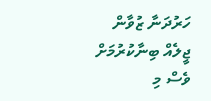ހަރުދަނާ ޒުވާން ޖީލެއް ބިނާކުރުމަށް ވެސް މި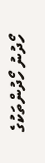ހޯދުނު ހޯދުންތަކުގެ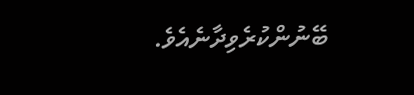ބޭނުންކުރެވިދާނެއެވެ.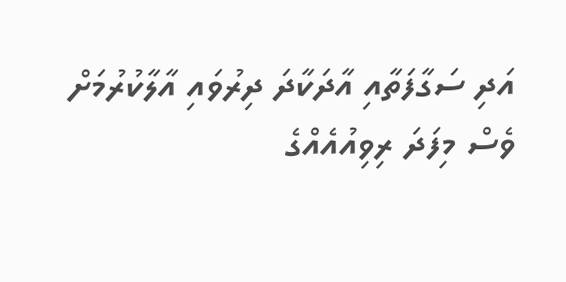އަދި ސަގާފަތާއި އާދަކާދަ ދިރުވައި އާލާކުރުމަށް ވެސް މިފަދަ ރިވިއުއެއްގެ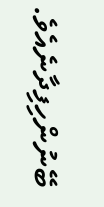ބޭނުންހިފިދާނެއެވެ.